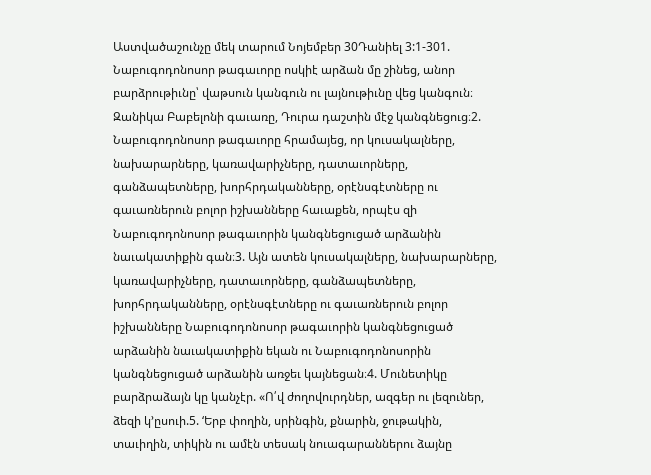Աստվածաշունչը մեկ տարում Նոյեմբեր 30Դանիել 3:1-301. Նաբուգոդոնոսոր թագաւորը ոսկիէ արձան մը շինեց, անոր բարձրութիւնը՝ վաթսուն կանգուն ու լայնութիւնը վեց կանգուն։ Զանիկա Բաբելոնի գաւառը, Դուրա դաշտին մէջ կանգնեցուց։2. Նաբուգոդոնոսոր թագաւորը հրամայեց, որ կուսակալները, նախարարները, կառավարիչները, դատաւորները, գանձապետները, խորհրդականները, օրէնսգէտները ու գաւառներուն բոլոր իշխանները հաւաքեն, որպէս զի Նաբուգոդոնոսոր թագաւորին կանգնեցուցած արձանին նաւակատիքին գան։3. Այն ատեն կուսակալները, նախարարները, կառավարիչները, դատաւորները, գանձապետները, խորհրդականները, օրէնսգէտները ու գաւառներուն բոլոր իշխանները Նաբուգոդոնոսոր թագաւորին կանգնեցուցած արձանին նաւակատիքին եկան ու Նաբուգոդոնոսորին կանգնեցուցած արձանին առջեւ կայնեցան։4. Մունետիկը բարձրաձայն կը կանչէր. «Ո՛վ ժողովուրդներ, ազգեր ու լեզուներ, ձեզի կ’ըսուի.5. ‘Երբ փողին, սրինգին, քնարին, ջութակին, տաւիղին, տիկին ու ամէն տեսակ նուագարաններու ձայնը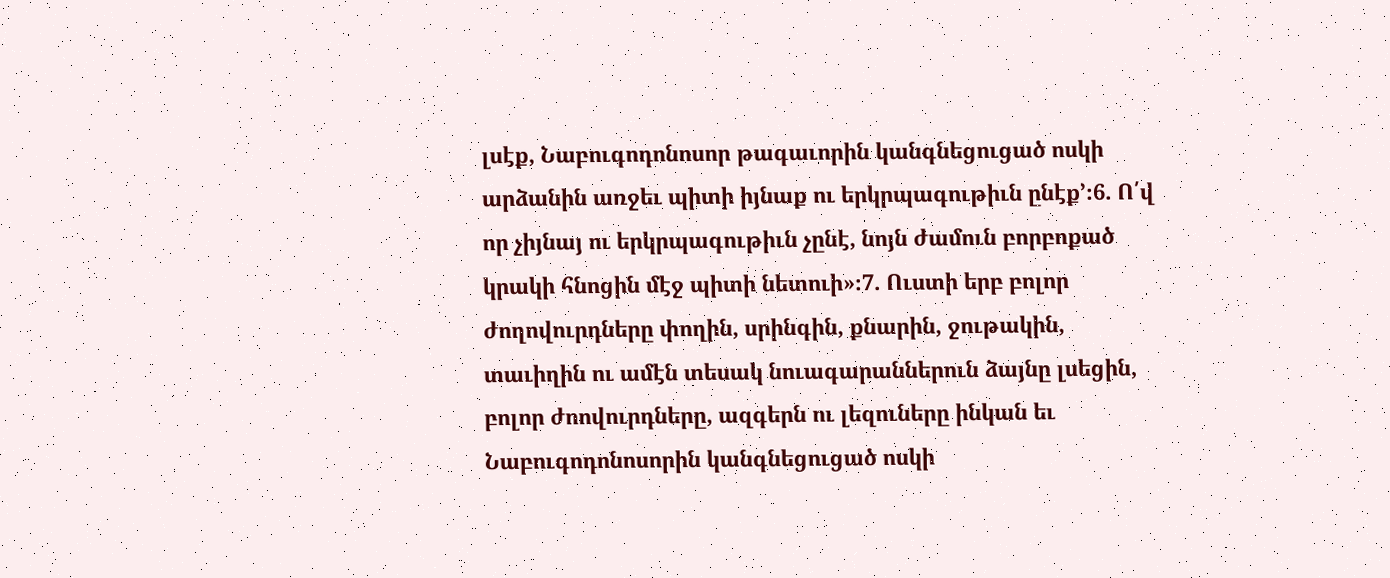լսէք, Նաբուգոդոնոսոր թագաւորին կանգնեցուցած ոսկի արձանին առջեւ պիտի իյնաք ու երկրպագութիւն ընէք’։6. Ո՛վ որ չիյնայ ու երկրպագութիւն չընէ, նոյն ժամուն բորբոքած կրակի հնոցին մէջ պիտի նետուի»։7. Ուստի երբ բոլոր ժողովուրդները փողին, սրինգին, քնարին, ջութակին, տաւիղին ու ամէն տեսակ նուագարաններուն ձայնը լսեցին, բոլոր ժոովուրդները, ազգերն ու լեզուները ինկան եւ Նաբուգոդոնոսորին կանգնեցուցած ոսկի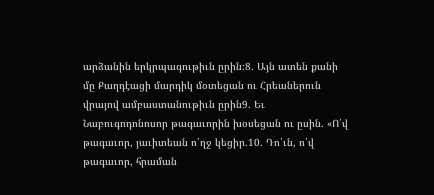արձանին երկրպագութիւն ըրին։8. Այն ատեն քանի մը Քաղդէացի մարդիկ մօտեցան ու Հրեաներուն վրայով ամբաստանութիւն ըրին9. Եւ Նաբուգոդոնոսոր թագաւորին խօսեցան ու ըսին. «Ո՛վ թագաւոր, յաւիտեան ո՛ղջ կեցիր.10. Դո՛ւն, ո՛վ թագաւոր, հրաման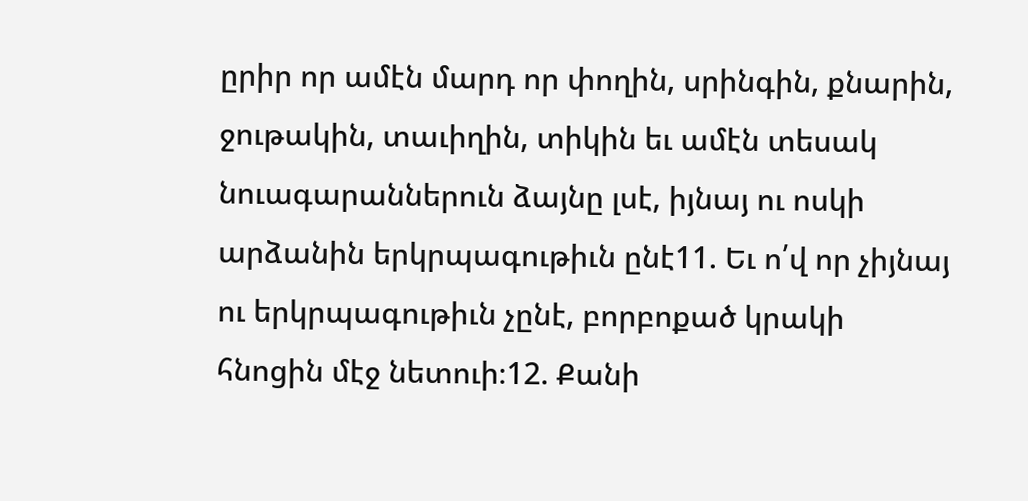ըրիր որ ամէն մարդ որ փողին, սրինգին, քնարին, ջութակին, տաւիղին, տիկին եւ ամէն տեսակ նուագարաններուն ձայնը լսէ, իյնայ ու ոսկի արձանին երկրպագութիւն ընէ11. Եւ ո՛վ որ չիյնայ ու երկրպագութիւն չընէ, բորբոքած կրակի հնոցին մէջ նետուի։12. Քանի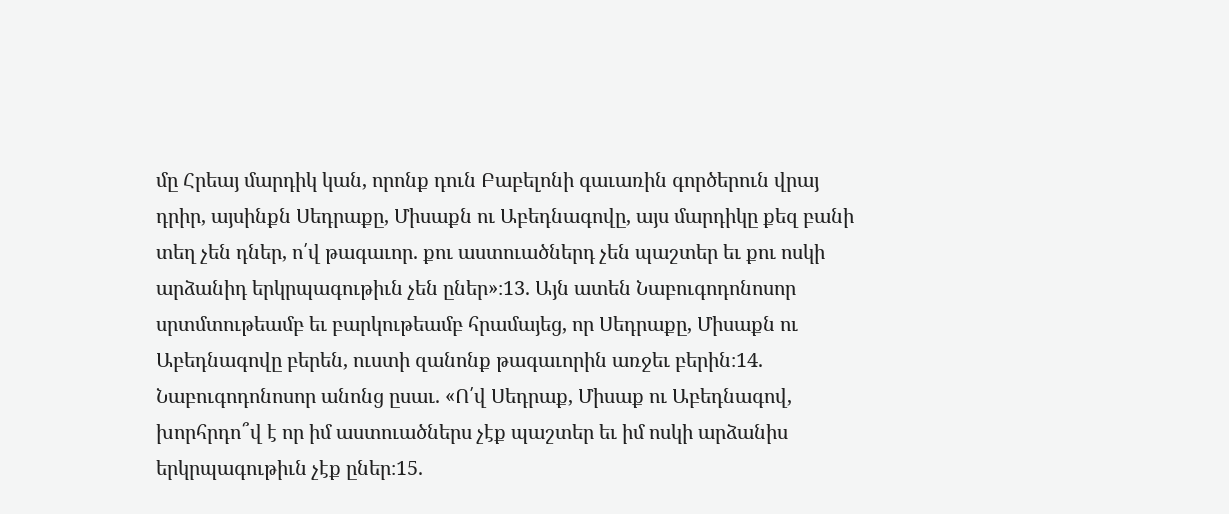մը Հրեայ մարդիկ կան, որոնք դուն Բաբելոնի գաւառին գործերուն վրայ դրիր, այսինքն Սեդրաքը, Միսաքն ու Աբեդնագովը, այս մարդիկը քեզ բանի տեղ չեն դներ, ո՛վ թագաւոր. քու աստուածներդ չեն պաշտեր եւ քու ոսկի արձանիդ երկրպագութիւն չեն ըներ»։13. Այն ատեն Նաբուգոդոնոսոր սրտմտութեամբ եւ բարկութեամբ հրամայեց, որ Սեդրաքը, Միսաքն ու Աբեդնագովը բերեն, ուստի զանոնք թագաւորին առջեւ բերին։14. Նաբուգոդոնոսոր անոնց ըսաւ. «Ո՛վ Սեդրաք, Միսաք ու Աբեդնագով, խորհրդո՞վ է որ իմ աստուածներս չէք պաշտեր եւ իմ ոսկի արձանիս երկրպագութիւն չէք ըներ։15.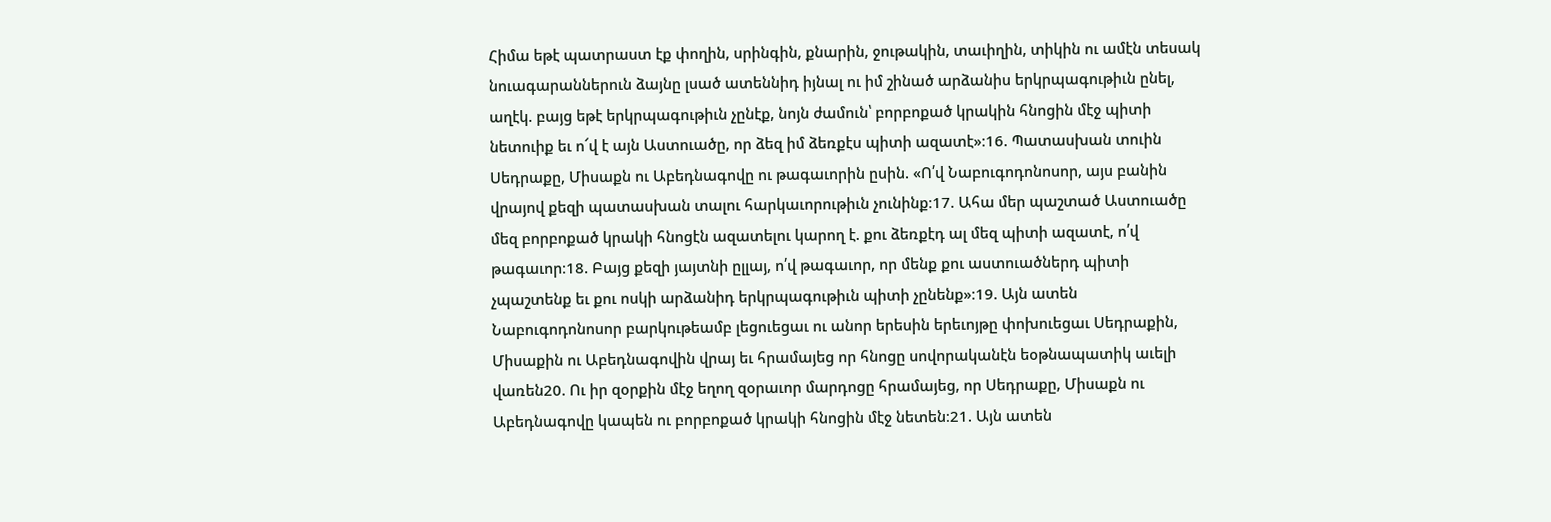Հիմա եթէ պատրաստ էք փողին, սրինգին, քնարին, ջութակին, տաւիղին, տիկին ու ամէն տեսակ նուագարաններուն ձայնը լսած ատեննիդ իյնալ ու իմ շինած արձանիս երկրպագութիւն ընել, աղէկ. բայց եթէ երկրպագութիւն չընէք, նոյն ժամուն՝ բորբոքած կրակին հնոցին մէջ պիտի նետուիք եւ ո՜վ է այն Աստուածը, որ ձեզ իմ ձեռքէս պիտի ազատէ»։16. Պատասխան տուին Սեդրաքը, Միսաքն ու Աբեդնագովը ու թագաւորին ըսին. «Ո՛վ Նաբուգոդոնոսոր, այս բանին վրայով քեզի պատասխան տալու հարկաւորութիւն չունինք։17. Ահա մեր պաշտած Աստուածը մեզ բորբոքած կրակի հնոցէն ազատելու կարող է. քու ձեռքէդ ալ մեզ պիտի ազատէ, ո՛վ թագաւոր։18. Բայց քեզի յայտնի ըլլայ, ո՛վ թագաւոր, որ մենք քու աստուածներդ պիտի չպաշտենք եւ քու ոսկի արձանիդ երկրպագութիւն պիտի չընենք»։19. Այն ատեն Նաբուգոդոնոսոր բարկութեամբ լեցուեցաւ ու անոր երեսին երեւոյթը փոխուեցաւ Սեդրաքին, Միսաքին ու Աբեդնագովին վրայ եւ հրամայեց որ հնոցը սովորականէն եօթնապատիկ աւելի վառեն20. Ու իր զօրքին մէջ եղող զօրաւոր մարդոցը հրամայեց, որ Սեդրաքը, Միսաքն ու Աբեդնագովը կապեն ու բորբոքած կրակի հնոցին մէջ նետեն։21. Այն ատեն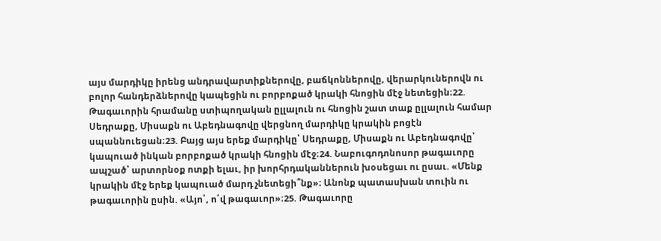այս մարդիկը իրենց անդրավարտիքներովը, բաճկոններովը, վերարկուներովն ու բոլոր հանդերձներովը կապեցին ու բորբոքած կրակի հնոցին մէջ նետեցին։22. Թագաւորին հրամանը ստիպողական ըլլալուն ու հնոցին շատ տաք ըլլալուն համար Սեդրաքը, Միսաքն ու Աբեդնագովը վերցնող մարդիկը կրակին բոցէն սպաննուեցան։23. Բայց այս երեք մարդիկը՝ Սեդրաքը, Միսաքն ու Աբեդնագովը՝ կապուած ինկան բորբոքած կրակի հնոցին մէջ։24. Նաբուգոդոնոսոր թագաւորը ապշած՝ արտորնօք ոտքի ելաւ, իր խորհրդականներուն խօսեցաւ ու ըսաւ. «Մենք կրակին մէջ երեք կապուած մարդ չնետեցի՞նք»։ Անոնք պատասխան տուին ու թագաւորին ըսին. «Այո՛, ո՛վ թագաւոր»։25. Թագաւորը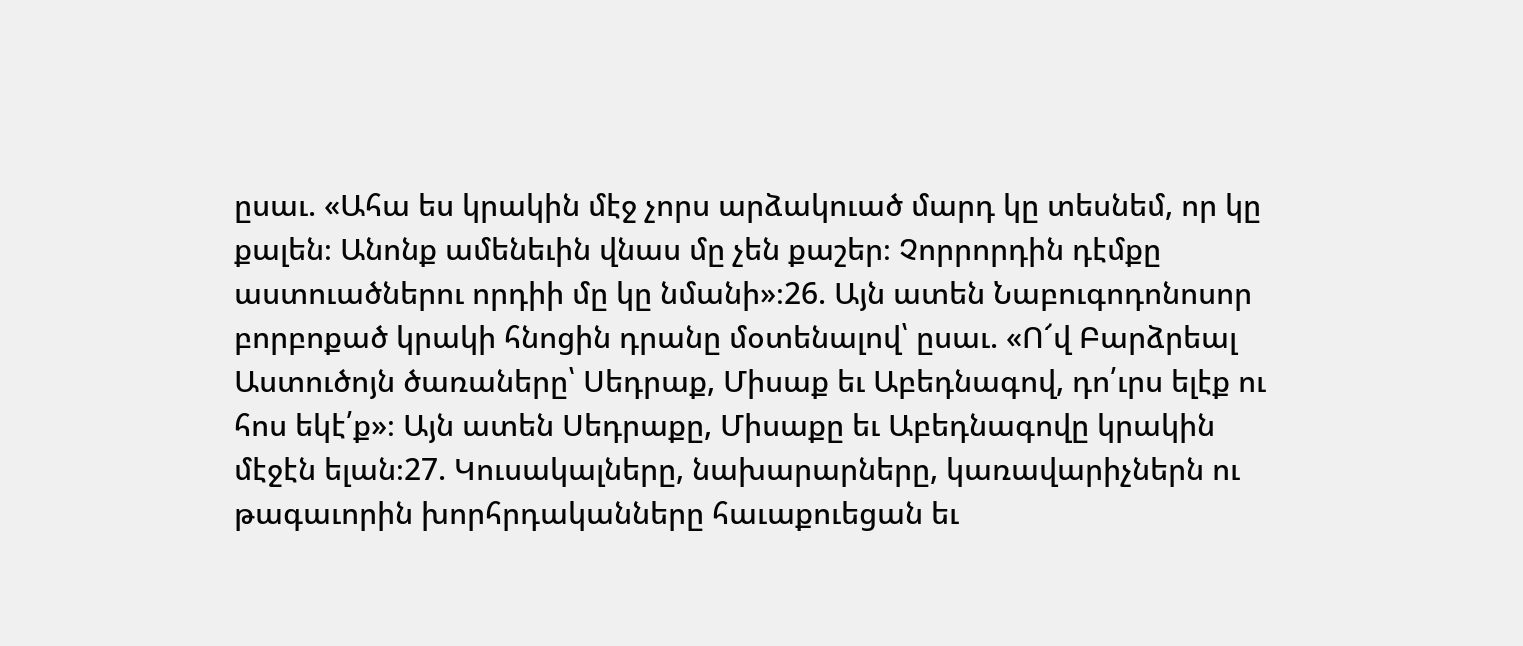ըսաւ. «Ահա ես կրակին մէջ չորս արձակուած մարդ կը տեսնեմ, որ կը քալեն։ Անոնք ամենեւին վնաս մը չեն քաշեր։ Չորրորդին դէմքը աստուածներու որդիի մը կը նմանի»։26. Այն ատեն Նաբուգոդոնոսոր բորբոքած կրակի հնոցին դրանը մօտենալով՝ ըսաւ. «Ո՜վ Բարձրեալ Աստուծոյն ծառաները՝ Սեդրաք, Միսաք եւ Աբեդնագով, դո՛ւրս ելէք ու հոս եկէ՛ք»։ Այն ատեն Սեդրաքը, Միսաքը եւ Աբեդնագովը կրակին մէջէն ելան։27. Կուսակալները, նախարարները, կառավարիչներն ու թագաւորին խորհրդականները հաւաքուեցան եւ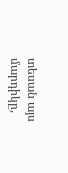տեսան այս մարդիկը,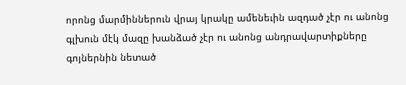որոնց մարմիններուն վրայ կրակը ամենեւին ազդած չէր ու անոնց գլխուն մէկ մազը խանձած չէր ու անոնց անդրավարտիքները գոյներնին նետած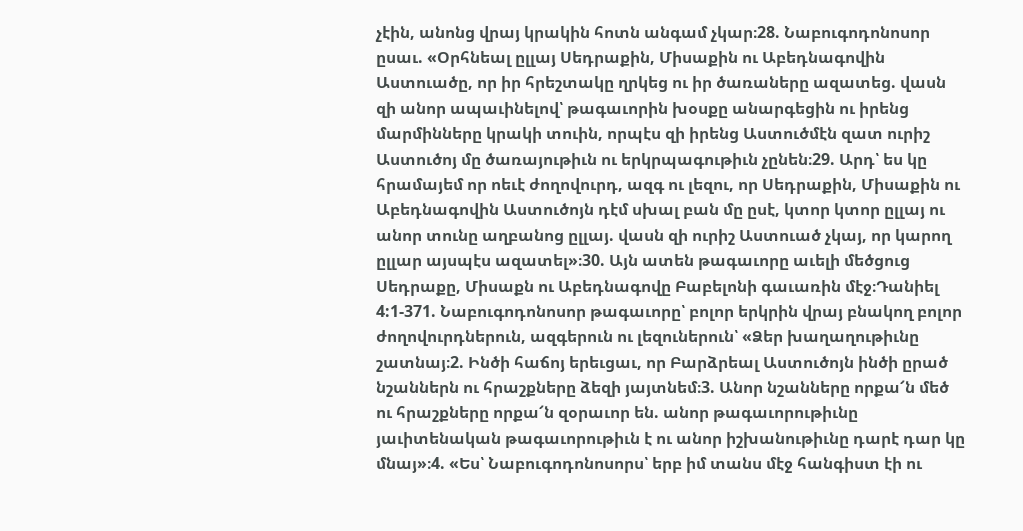չէին, անոնց վրայ կրակին հոտն անգամ չկար։28. Նաբուգոդոնոսոր ըսաւ. «Օրհնեալ ըլլայ Սեդրաքին, Միսաքին ու Աբեդնագովին Աստուածը, որ իր հրեշտակը ղրկեց ու իր ծառաները ազատեց. վասն զի անոր ապաւինելով՝ թագաւորին խօսքը անարգեցին ու իրենց մարմինները կրակի տուին, որպէս զի իրենց Աստուծմէն զատ ուրիշ Աստուծոյ մը ծառայութիւն ու երկրպագութիւն չընեն։29. Արդ՝ ես կը հրամայեմ որ ոեւէ ժողովուրդ, ազգ ու լեզու, որ Սեդրաքին, Միսաքին ու Աբեդնագովին Աստուծոյն դէմ սխալ բան մը ըսէ, կտոր կտոր ըլլայ ու անոր տունը աղբանոց ըլլայ. վասն զի ուրիշ Աստուած չկայ, որ կարող ըլլար այսպէս ազատել»։30. Այն ատեն թագաւորը աւելի մեծցուց Սեդրաքը, Միսաքն ու Աբեդնագովը Բաբելոնի գաւառին մէջ։Դանիել 4:1-371. Նաբուգոդոնոսոր թագաւորը՝ բոլոր երկրին վրայ բնակող բոլոր ժողովուրդներուն, ազգերուն ու լեզուներուն՝ «Ձեր խաղաղութիւնը շատնայ։2. Ինծի հաճոյ երեւցաւ, որ Բարձրեալ Աստուծոյն ինծի ըրած նշաններն ու հրաշքները ձեզի յայտնեմ։3. Անոր նշանները որքա՜ն մեծ ու հրաշքները որքա՜ն զօրաւոր են. անոր թագաւորութիւնը յաւիտենական թագաւորութիւն է ու անոր իշխանութիւնը դարէ դար կը մնայ»։4. «Ես՝ Նաբուգոդոնոսորս՝ երբ իմ տանս մէջ հանգիստ էի ու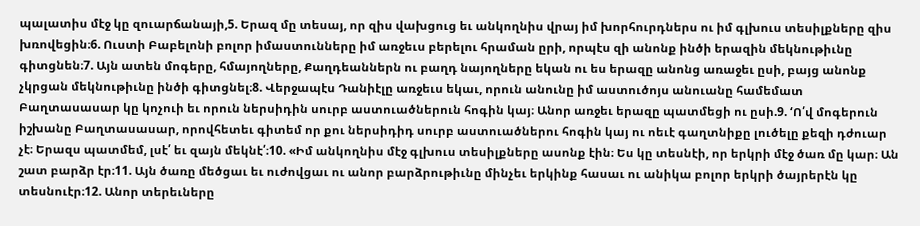պալատիս մէջ կը զուարճանայի,5. Երազ մը տեսայ, որ զիս վախցուց եւ անկողնիս վրայ իմ խորհուրդներս ու իմ գլխուս տեսիլքները զիս խռովեցին։6. Ուստի Բաբելոնի բոլոր իմաստունները իմ առջեւս բերելու հրաման ըրի, որպէս զի անոնք ինծի երազին մեկնութիւնը գիտցնեն։7. Այն ատեն մոգերը, հմայողները, Քաղդեաններն ու բաղդ նայողները եկան ու ես երազը անոնց առաջեւ ըսի, բայց անոնք չկրցան մեկնութիւնը ինծի գիտցնել։8. Վերջապէս Դանիէլը առջեւս եկաւ, որուն անունը իմ աստուծոյս անուանը համեմատ Բաղտասասար կը կոչուի եւ որուն ներսիդին սուրբ աստուածներուն հոգին կայ։ Անոր առջեւ երազը պատմեցի ու ըսի.9. ‘Ո՛վ մոգերուն իշխանը Բաղտասասար, որովհետեւ գիտեմ որ քու ներսիդիդ սուրբ աստուածներու հոգին կայ ու ոեւէ գաղտնիքը լուծելը քեզի դժուար չէ։ Երազս պատմեմ, լսէ՛ եւ զայն մեկնէ՛։10. «Իմ անկողնիս մէջ գլխուս տեսիլքները ասոնք էին։ Ես կը տեսնէի, որ երկրի մէջ ծառ մը կար։ Ան շատ բարձր էր։11. Այն ծառը մեծցաւ եւ ուժովցաւ ու անոր բարձրութիւնը մինչեւ երկինք հասաւ ու անիկա բոլոր երկրի ծայրերէն կը տեսնուէր։12. Անոր տերեւները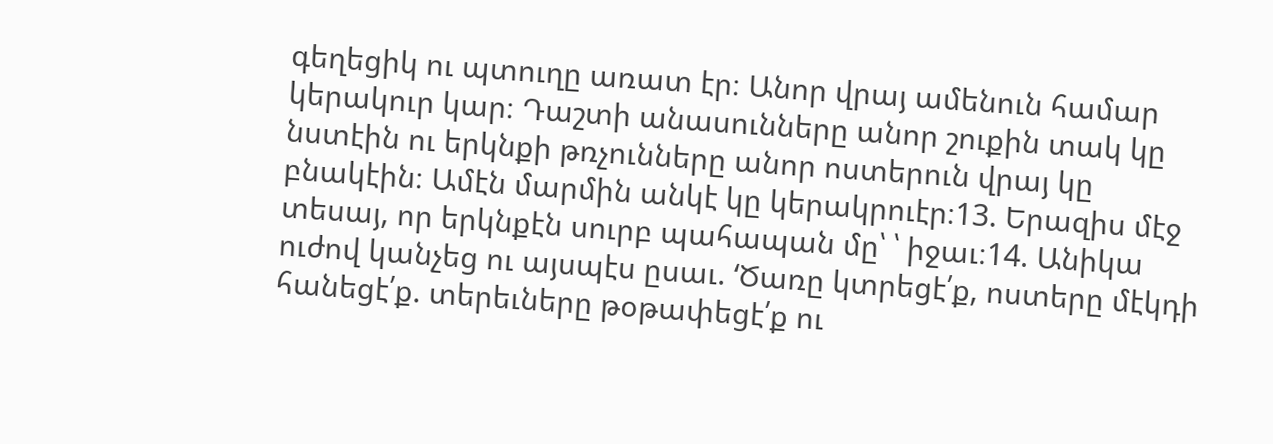գեղեցիկ ու պտուղը առատ էր։ Անոր վրայ ամենուն համար կերակուր կար։ Դաշտի անասունները անոր շուքին տակ կը նստէին ու երկնքի թռչունները անոր ոստերուն վրայ կը բնակէին։ Ամէն մարմին անկէ կը կերակրուէր։13. Երազիս մէջ տեսայ, որ երկնքէն սուրբ պահապան մը՝ ՝ իջաւ։14. Անիկա ուժով կանչեց ու այսպէս ըսաւ. ‘Ծառը կտրեցէ՛ք, ոստերը մէկդի հանեցէ՛ք. տերեւները թօթափեցէ՛ք ու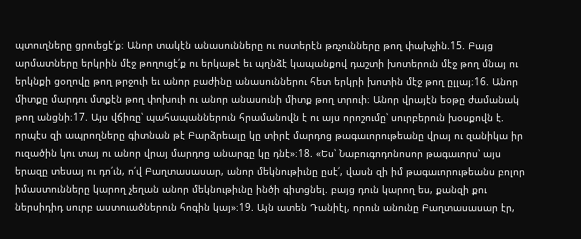պտուղները ցրուեցէ՛ք։ Անոր տակէն անասունները ու ոստերէն թռչունները թող փախչին.15. Բայց արմատները երկրին մէջ թողուցէ՛ք ու երկաթէ եւ պղնձէ կապանքով դաշտի խոտերուն մէջ թող մնայ ու երկնքի ցօղովը թող թրջուի եւ անոր բաժինը անասուններու հետ երկրի խոտին մէջ թող ըլլայ։16. Անոր միտքը մարդու մտքէն թող փոխուի ու անոր անասունի միտք թող տրուի։ Անոր վրայէն եօթը ժամանակ թող անցնի։17. Այս վճիռը՝ պահապաններուն հրամանովն է ու այս որոշումը՝ սուրբերուն խօսքովն է. որպէս զի ապրողները գիտնան թէ Բարձրեալը կը տիրէ մարդոց թագաւորութեանը վրայ ու զանիկա իր ուզածին կու տայ ու անոր վրայ մարդոց անարգը կը դնէ»։18. «Ես՝ Նաբուգոդոնոսոր թագաւորս՝ այս երազը տեսայ ու դո՛ւն, ո՛վ Բաղտասասար, անոր մեկնութիւնը ըսէ՛, վասն զի իմ թագաւորութեանս բոլոր իմաստունները կարող չեղան անոր մեկնութիւնը ինծի գիտցնել. բայց դուն կարող ես, քանզի քու ներսիդիդ սուրբ աստուածներուն հոգին կայ»։19. Այն ատեն Դանիէլ, որուն անունը Բաղտասասար էր,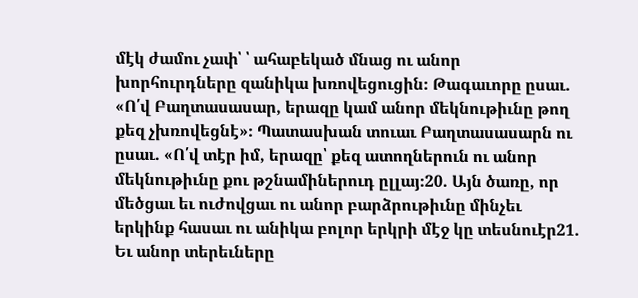մէկ ժամու չափ՝ ՝ ահաբեկած մնաց ու անոր խորհուրդները զանիկա խռովեցուցին։ Թագաւորը ըսաւ. «Ո՛վ Բաղտասասար, երազը կամ անոր մեկնութիւնը թող քեզ չխռովեցնէ»։ Պատասխան տուաւ Բաղտասասարն ու ըսաւ. «Ո՛վ տէր իմ, երազը՝ քեզ ատողներուն ու անոր մեկնութիւնը քու թշնամիներուդ ըլլայ։20. Այն ծառը, որ մեծցաւ եւ ուժովցաւ ու անոր բարձրութիւնը մինչեւ երկինք հասաւ ու անիկա բոլոր երկրի մէջ կը տեսնուէր21. Եւ անոր տերեւները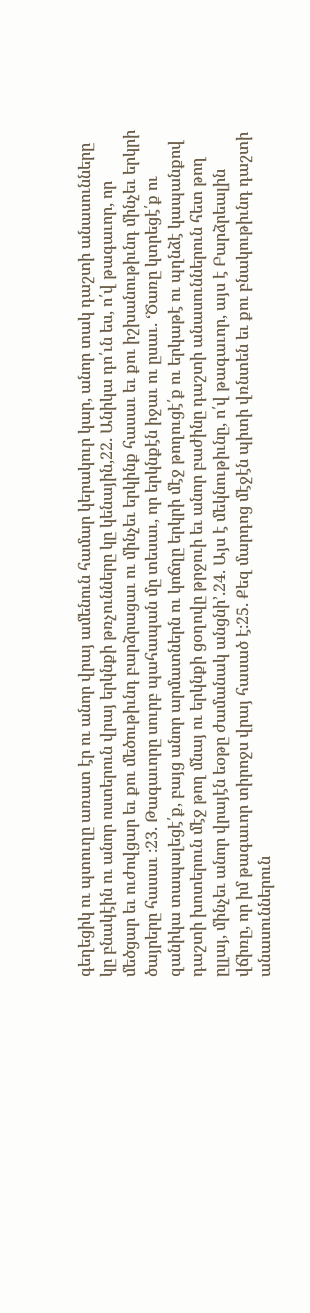գեղեցիկ ու պտուղը առատ էր ու անոր վրայ ամենուն համար կերակուր կար, անոր տակ դաշտի անասունները կը բնակէին ու անոր ոստերուն վրայ երկնքի թռչունները կը կենային,22. Անիկա դո՛ւն ես, ո՛վ թագաւոր, որ մեծցար եւ ուժովցար եւ քու մեծութիւնդ բարձրացաւ ու մինչեւ երկինք հասաւ եւ քու իշխանութիւնդ մինչեւ երկրի ծայրերը հասաւ ։23. Թագաւորը սուրբ պահապան մը տեսաւ, որ երկնքէն իջաւ ու ըսաւ. ‘Ծառը կտրեցէ՛ք ու զանիկա տապալեցէ՛ք, բայց անոր արմատներն ու կոճղը երկրի մէջ թողուցէ՛ք ու երկաթէ ու պղնձէ կապանքով դաշտի խոտերուն մէջ թող մնայ ու երկնքի ցօղովը թրջուի եւ անոր բաժինը դաշտի անասուններուն հետ թող ըլլայ, մինչեւ անոր վրայէն եօթը ժամանակ անցնի’.24. Այս է մեկնութիւնը, ո՛վ թագաւոր, այս է Բարձրեալին վճիռը, որ իմ թագաւոր տիրոջս վրայ հասած է։25. Քեզ մարդոց մէջէն պիտի վռնտեն եւ քու բնակութիւնդ դաշտի անասուններուն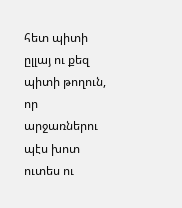հետ պիտի ըլլայ ու քեզ պիտի թողուն, որ արջառներու պէս խոտ ուտես ու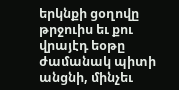երկնքի ցօղովը թրջուիս եւ քու վրայէդ եօթը ժամանակ պիտի անցնի, մինչեւ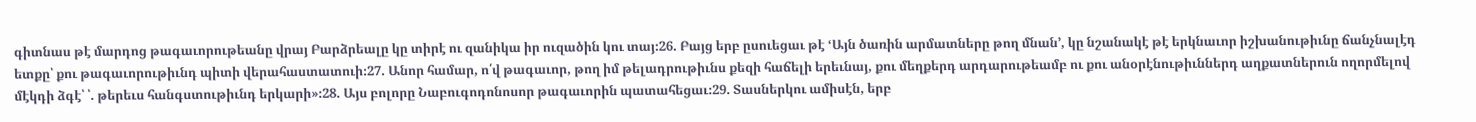գիտնաս թէ մարդոց թագաւորութեանը վրայ Բարձրեալը կը տիրէ ու զանիկա իր ուզածին կու տայ։26. Բայց երբ ըսուեցաւ թէ ‘Այն ծառին արմատները թող մնան’, կը նշանակէ թէ երկնաւոր իշխանութիւնը ճանչնալէդ ետքը՝ քու թագաւորութիւնդ պիտի վերահաստատուի։27. Անոր համար, ո՛վ թագաւոր, թող իմ թելադրութիւնս քեզի հաճելի երեւնայ, քու մեղքերդ արդարութեամբ ու քու անօրէնութիւններդ աղքատներուն ողորմելով մէկդի ձգէ՝ ՝. թերեւս հանգստութիւնդ երկարի»։28. Այս բոլորը Նաբուգոդոնոսոր թագաւորին պատահեցաւ։29. Տասներկու ամիսէն, երբ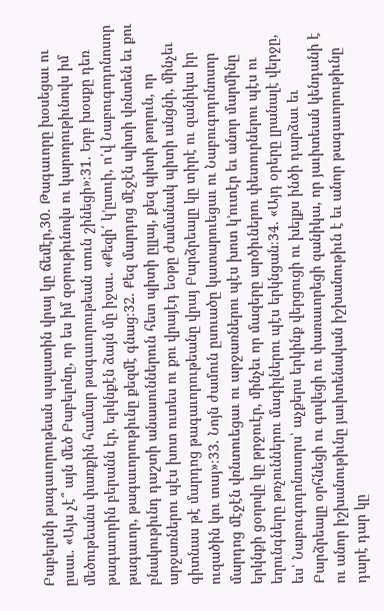Բաբելոնի թագաւորութեան պալատին վրայ կը ճեմէր,30. Թագաւորը խօսեցաւ ու ըսաւ. «Այս չէ՞ այն մեծ Բաբելոնը, որ ես իմ զօրութիւնովս ու կարողութիւնովս իմ մեծութեանս փառքին համար թագաւորութեան տուն շինեցի»։31. Երբ խօսքը դեռ թագաւորին բերանն էր, երկնքէն ձայն մը իջաւ. «Քեզի՛ կ’ըսուի, ո՛վ Նաբուգոդոնոսոր թագաւոր, թագաւորութիւնը քեզմէ գնաց։32. Քեզ մարդոց մէջէն պիտի վռնտեն եւ քու բնակութիւնդ դաշտի անասուններուն հետ պիտի ըլլայ, քեզ պիտի թողուն, որ արջառներու պէս խոտ ուտես ու քու վրայէդ եօթը ժամանակ պիտի անցնի, մինչեւ գիտնաս թէ մարդոց թագաւորութեանը վրայ Բարձրեալը կը տիրէ ու զանիկա իր ուզածին կու տայ»։33. Նոյն ժամուն ըսուածը կատարուեցաւ ու Նաբուգոդոնոսոր մարդոց մէջէն վռնտուեցաւ ու արջառներու պէս խոտ կ’ուտէր եւ անոր մարմինը երկնքի ցօղովը կը թրջուէր, մինչեւ որ մազերը արծիւներու փետուրներու պէս ու եղունգները թռչուններու մագիլներու պէս երկնցան։34. «Այդ օրերը լրանալէ վերջը, ես՝ Նաբուգոդոնոսորս՝ աչքերս երկինք վերցուցի ու խելքս ինծի դարձաւ եւ Բարձրեալը օրհնեցի ու գովեցի ու փառաւորեցի զանիկա, որ յաւիտեան կենդանի է ու անոր իշխանութիւնը յաւիտենական իշխանութիւն է եւ անոր թագաւորութիւնը դարէ դար կը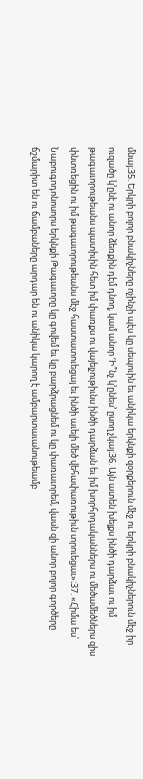մնայ։35. Երկրի բոլոր բնակիչները ոչինչի պէս կը սեպուին եւ անիկա երկնքի զօրքերուն մէջ ու երկրի բնակիչներուն մէջ իր ուզածը կ’ընէ ու անոր ձեռքին դէմ դնող, կամ անոր ‘Ի՞նչ կ’ընես’ ըսող չկայ։36. Այն ատեն խելքս ինծի դարձաւ ու իմ թագաւորութեանս պատիւին հետ իմ փառքս ու վայելչութիւնս ինծի դարձան եւ իմ խորհրդականներս ու մեծամեծներս զիս փնտռեցին ու իմ թագաւորութեանս մէջ հաստատուեցայ եւ ինծի աւելի մեծ վեհափառութիւն տրուեցաւ»։37. «Հիմա ես՝ Նաբուգոդոնոսորս երկնքի Թագաւորը կը գովեմ եւ կը բարձրացնեմ ու կը փառաւորեմ, վասն զի անոր բոլոր գործերը ճշմարիտ են ու ճամբաները արդար են ու անիկա կարող է ամբարտաւանութեամբ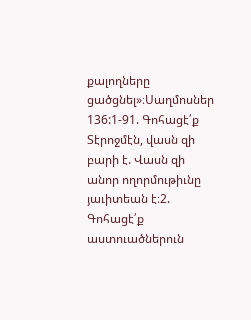քալողները ցածցնել»։Սաղմոսներ 136:1-91. Գոհացէ՛ք Տէրոջմէն, վասն զի բարի է. Վասն զի անոր ողորմութիւնը յաւիտեան է։2. Գոհացէ՛ք աստուածներուն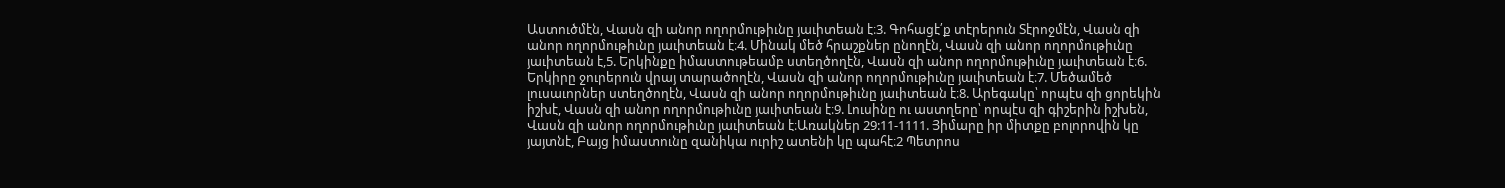Աստուծմէն, Վասն զի անոր ողորմութիւնը յաւիտեան է։3. Գոհացէ՛ք տէրերուն Տէրոջմէն, Վասն զի անոր ողորմութիւնը յաւիտեան է։4. Մինակ մեծ հրաշքներ ընողէն, Վասն զի անոր ողորմութիւնը յաւիտեան է,5. Երկինքը իմաստութեամբ ստեղծողէն, Վասն զի անոր ողորմութիւնը յաւիտեան է։6. Երկիրը ջուրերուն վրայ տարածողէն, Վասն զի անոր ողորմութիւնը յաւիտեան է։7. Մեծամեծ լուսաւորներ ստեղծողէն, Վասն զի անոր ողորմութիւնը յաւիտեան է։8. Արեգակը՝ որպէս զի ցորեկին իշխէ, Վասն զի անոր ողորմութիւնը յաւիտեան է։9. Լուսինը ու աստղերը՝ որպէս զի գիշերին իշխեն, Վասն զի անոր ողորմութիւնը յաւիտեան է։Առակներ 29:11-1111. Յիմարը իր միտքը բոլորովին կը յայտնէ, Բայց իմաստունը զանիկա ուրիշ ատենի կը պահէ։2 Պետրոս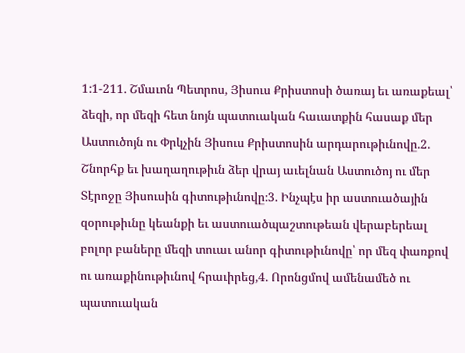1:1-211. Շմաւոն Պետրոս, Յիսուս Քրիստոսի ծառայ եւ առաքեալ՝ ձեզի, որ մեզի հետ նոյն պատուական հաւատքին հասաք մեր Աստուծոյն ու Փրկչին Յիսուս Քրիստոսին արդարութիւնովը.2. Շնորհք եւ խաղաղութիւն ձեր վրայ աւելնան Աստուծոյ ու մեր Տէրոջը Յիսուսին գիտութիւնովը։3. Ինչպէս իր աստուածային զօրութիւնը կեանքի եւ աստուածպաշտութեան վերաբերեալ բոլոր բաները մեզի տուաւ անոր գիտութիւնովը՝ որ մեզ փառքով ու առաքինութիւնով հրաւիրեց,4. Որոնցմով ամենամեծ ու պատուական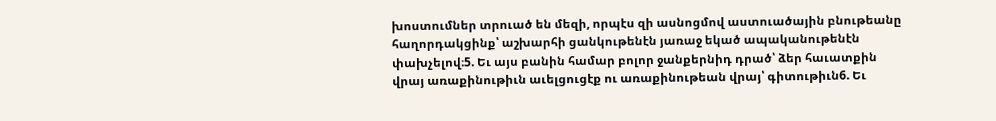խոստումներ տրուած են մեզի, որպէս զի ասնոցմով աստուածային բնութեանը հաղորդակցինք՝ աշխարհի ցանկութենէն յառաջ եկած ապականութենէն փախչելով։5. Եւ այս բանին համար բոլոր ջանքերնիդ դրած՝ ձեր հաւատքին վրայ առաքինութիւն աւելցուցէք ու առաքինութեան վրայ՝ գիտութիւն6. Եւ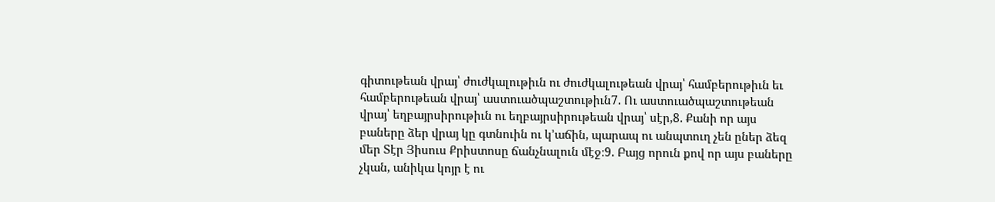գիտութեան վրայ՝ ժուժկալութիւն ու ժուժկալութեան վրայ՝ համբերութիւն եւ համբերութեան վրայ՝ աստուածպաշտութիւն7. Ու աստուածպաշտութեան վրայ՝ եղբայրսիրութիւն ու եղբայրսիրութեան վրայ՝ սէր,8. Քանի որ այս բաները ձեր վրայ կը գտնուին ու կ’աճին, պարապ ու անպտուղ չեն ըներ ձեզ մեր Տէր Յիսուս Քրիստոսը ճանչնալուն մէջ։9. Բայց որուն քով որ այս բաները չկան, անիկա կոյր է ու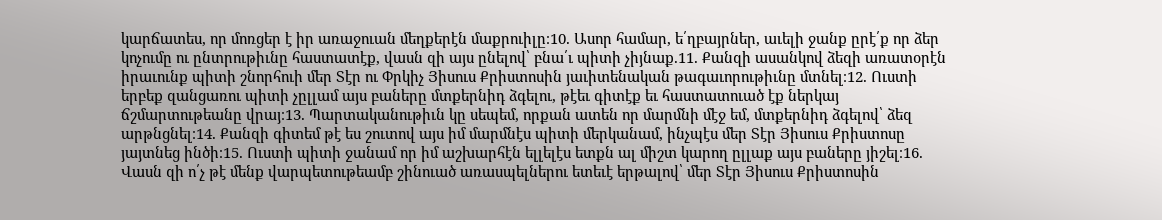կարճատես, որ մոռցեր է իր առաջուան մեղքերէն մաքրուիլը։10. Ասոր համար, ե՛ղբայրներ, աւելի ջանք ըրէ՛ք որ ձեր կոչումը ու ընտրութիւնը հաստատէք, վասն զի այս ընելով՝ բնա՛ւ պիտի չիյնաք.11. Քանզի ասանկով ձեզի առատօրէն իրաւունք պիտի շնորհուի մեր Տէր ու Փրկիչ Յիսուս Քրիստոսին յաւիտենական թագաւորութիւնը մտնել։12. Ուստի երբեք զանցառու պիտի չըլլամ այս բաները մտքերնիդ ձգելու, թէեւ գիտէք եւ հաստատուած էք ներկայ ճշմարտութեանը վրայ։13. Պարտականութիւն կը սեպեմ, որքան ատեն որ մարմնի մէջ եմ, մտքերնիդ ձգելով՝ ձեզ արթնցնել։14. Քանզի գիտեմ թէ ես շուտով այս իմ մարմնէս պիտի մերկանամ, ինչպէս մեր Տէր Յիսուս Քրիստոսը յայտնեց ինծի։15. Ուստի պիտի ջանամ որ իմ աշխարհէն ելլելէս ետքն ալ միշտ կարող ըլլաք այս բաները յիշել։16. Վասն զի ո՛չ թէ մենք վարպետութեամբ շինուած առասպելներու ետեւէ երթալով՝ մեր Տէր Յիսուս Քրիստոսին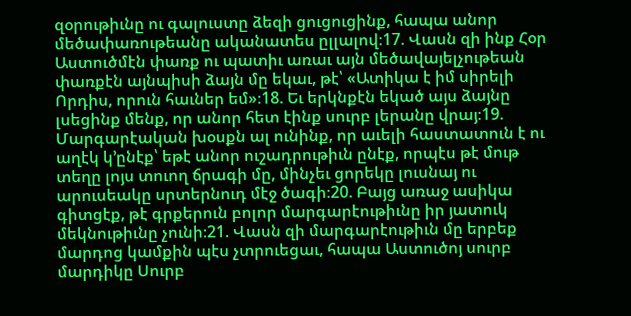զօրութիւնը ու գալուստը ձեզի ցուցուցինք, հապա անոր մեծափառութեանը ականատես ըլլալով։17. Վասն զի ինք Հօր Աստուծմէն փառք ու պատիւ առաւ այն մեծավայելչութեան փառքէն այնպիսի ձայն մը եկաւ, թէ՝ «Ատիկա է իմ սիրելի Որդիս, որուն հաւներ եմ»։18. Եւ երկնքէն եկած այս ձայնը լսեցինք մենք, որ անոր հետ էինք սուրբ լերանը վրայ։19. Մարգարէական խօսքն ալ ունինք, որ աւելի հաստատուն է ու աղէկ կ’ընէք՝ եթէ անոր ուշադրութիւն ընէք, որպէս թէ մութ տեղը լոյս տուող ճրագի մը, մինչեւ ցորեկը լուսնայ ու արուսեակը սրտերնուդ մէջ ծագի։20. Բայց առաջ ասիկա գիտցէք, թէ գրքերուն բոլոր մարգարէութիւնը իր յատուկ մեկնութիւնը չունի։21. Վասն զի մարգարէութիւն մը երբեք մարդոց կամքին պէս չտրուեցաւ, հապա Աստուծոյ սուրբ մարդիկը Սուրբ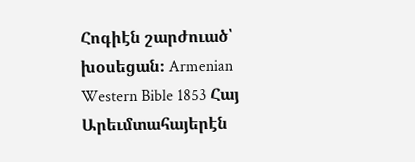Հոգիէն շարժուած՝ խօսեցան։ Armenian Western Bible 1853 Հայ Արեւմտահայերէն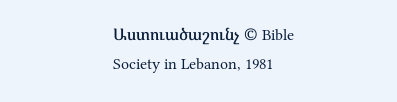Աստուածաշունչ © Bible Society in Lebanon, 1981